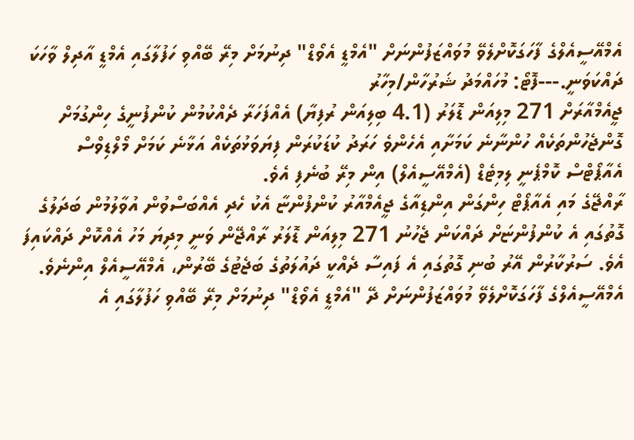އެމްއޭސީއެލްގެ ފާހަގަކޮށްލެވޭ މުވައްޒަފުންނަށް "އެމްޑީ އެވޯޑް" ދިނުމަށް މިރޭ ބޭއްވި ހަފުލާގައި އެމްޑީ އާދިލް ވާހަކަ ދައްކަވަނީ.---ފޮޓޯ: މުހައްމަދު ޝަރުހާން/މިހާރު
ޖީއެމްއާރަށް 271 މިލިއަން ޑޮލަރު (4.1 ބިލިއަން ރުފިޔާ) އެއްފަހަރާ ދެއްކުމުން ކުންފުނީގެ ހިންގުމަށް ގޮންޖެހުންތަކެއް ހުންނާނެ ކަމަށާއި އެހެންވެ ހަރަދު ކުޑަކުރަން ފިޔަވަޅުތަކެއް އަޅާނެ ކަމަށް މޯލްޑިވްސް އެއާޕޯޓްސް ކޮމްޕެނީ ލިމިޓެޑް (އެމްއޭސީއެލް) އިން މިރޭ ބުނެފި އެވެ.
ރާއްޖޭގެ މައި އެއާޕޯޓް ހިންގަން އިންޑިއާގެ ޖީއެމްއާރު ކުންފުންޏާ އެކު ހެދި އެއްބަސްވުން އުވާލުމުން ބަދަލުގެ ގޮތުގައި އެ ކުންފުންޏަށް ދައްކަން ޖެހުނު 271 މިލިއަން ޑޮލަރު ރާއްޖޭން ވަނީ މިދިޔަ މަހު އެއްކޮށް ދައްކައިފަ އެވެ. ސަރުކާރުން އޭރު ބުނި ގޮތުގައި އެ ފައިސާ ދެއްކީ ދައުލަތުގެ ބަޖެޓުގެ ބޭރުން، އެމްއޭސީއެލް އިންނެވެ.
އެމްއޭސީއެލްގެ ފާހަގަކޮށްލެވޭ މުވައްޒަފުންނަށް ދޭ "އެމްޑީ އެވޯޑް" ދިނުމަށް މިރޭ ބޭއްވި ހަފުލާގައި އެ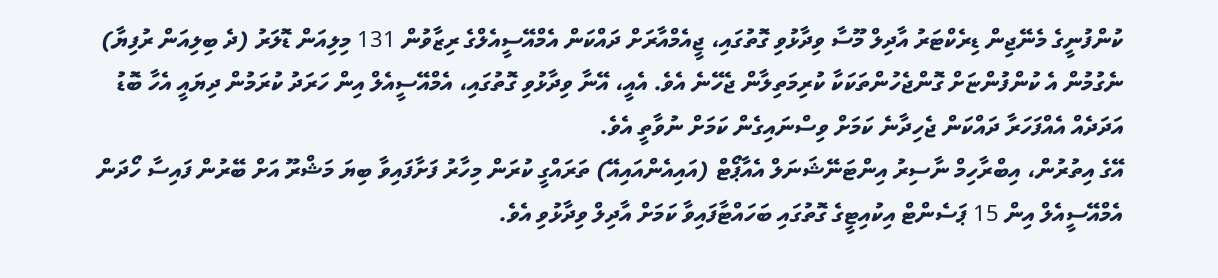ކުންފުނީގެ މެނޭޖިން ޑިރެކްޓަރު އާދިލް މޫސާ ވިދާޅުވި ގޮތުގައި، ޖީއެމްއާރަށް ދައްކަން އެމްއޭސީއެލްގެ ރިޒާވުން 131 މިލިއަން ޑޮލަރު (ދެ ބިލިއަން ރުފިޔާ) ނެގުމުން އެ ކުންފުންޏަށް ގޮންޖެހުންތަކަކާ ކުރިމަތިލާން ޖެހޭނެ އެވެ. އެއީ، އޭނާ ވިދާޅުވި ގޮތުގައި، އެމްއޭސީއެލް އިން ހަރަދު ކުރަމުން ދިޔައީ އެހާ ބޮޑު އަދަދެއް އެއްފަހަރާ ދައްކަން ޖެހިދާނެ ކަމަށް ވިސްނައިގެން ކަމަށް ނުވާތީ އެވެ.
އޭގެ އިތުރުން، އިބްރާހިމް ނާސިރު އިންޓަނޭޝަނަލް އެއާޕޯޓް (އައިއެންއައިއޭ) ތަރައްގީ ކުރަން މިހާރު ފަށާފައިވާ ބިޔަ މަޝްރޫ އަށް ބޭރުން ފައިސާ ހޯދަން އެމްއޭސީއެލް އިން 15 ޕަސެންޓް އިކުއިޓީގެ ގޮތުގައި ބަހައްޓާފައިވާ ކަމަށް އާދިލް ވިދާޅުވި އެވެ.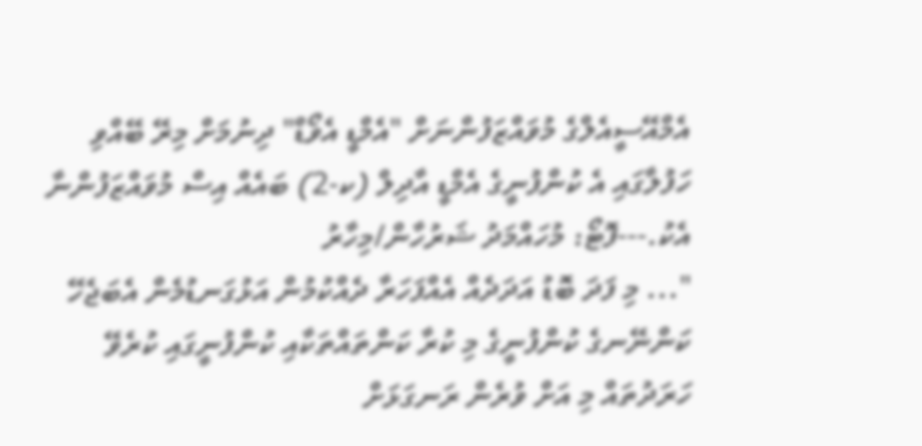އެމްއޭސީއެލްގެ މުވައްޒަފުންނަށް "އެމްޑީ އެވޯޑް" ދިނުމަށް މިރޭ ބޭއްވި ހަފުލާގައި އެ ކުންފުނީގެ އެމްޑީ އާދިލް (ކ-2) ބައެއް އިސް މުވައްޒަފުންނާ އެކު.---ފޮޓޯ: މުހައްމަދު ޝަރުހާން/މިހާރު
"... މި ފަދަ ބޮޑު އަދަދެއް އެއްފަހަރާ ދެއްކުމުން އަޅުގަނޑުމެން އެބަޖެހޭ ކަންނޭނގެ ކުންފުނީގެ މި ކުރާ ކަންތައްތަކާއި ކުންފުނީގައި ކުރެވޭ ހަރަދުތައް މި އަށް ވުރެން ރަނގަޅަށް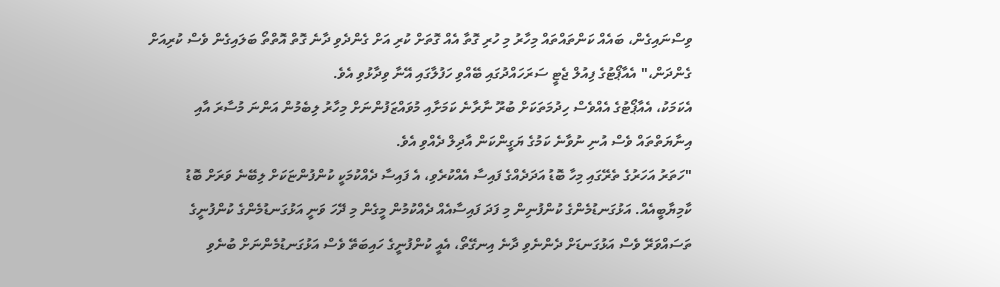ވިސްނައިގެން، ބައެއް ކަންތައްތައް މިހާރު މި ހުރި ގޮތާ އެއް ގޮތަށް ކުރި އަށް ގެންދެވި ދާނެ ގޮތް އޮތްތޯ ބަލައިގެން ވެސް ކުރިއަށް ގެންދަން،" އެއާޕޯޓުގެ ފިއުލް ޖެޓީ ސަރަހައްދުގައި ބޭއްވި ހަފުލާގައި އޭނާ ވިދާޅުވި އެވެ.
އެކަމަކު، އެއާޕޯޓުގެ އެއްވެސް ހިދުމަތަކަށް ބުރޫ ނާރާނެ ކަމަށާއި މުވައްޒަފުންނަށް މިހާރު ލިބެމުން އަންނަ މުސާރަ އާއި އިނާޔަތްތައް ވެސް އުނި ނުވާނެ ކަމުގެ ޔަގީންކަން އާދިލް ދެއްވި އެވެ.
"ހަތަރު އަހަރުގެ ތެރޭގައި މިހާ ބޮޑު އަދަދެއްގެ ފައިސާ އެއްކުރެވި، އެ ފައިސާ ދެއްކުމަކީ ކުންފުންޏަކަށް ލިބޭނެ ވަރަށް ބޮޑު ކާމިޔާބީއެއް. އަޅުގަނޑުމެންގެ ކުންފުނިން މި ފަދަ ފައިސާއެއް ދެއްކުމުން މީގެން މި ދޭހަ ވަނީ އަޅުގަނޑުމެންގެ ކުންފުނީގެ ތަސައްވަރޭ ވެސް އަޅުގަނޑަށް ދެންނެވި ދާނެ އިނގޭތޯ، އެއީ ކުންފުނީގެ ހައިބަތޭ ވެސް އަޅުގަނޑުމެންނަށް ބުނެވި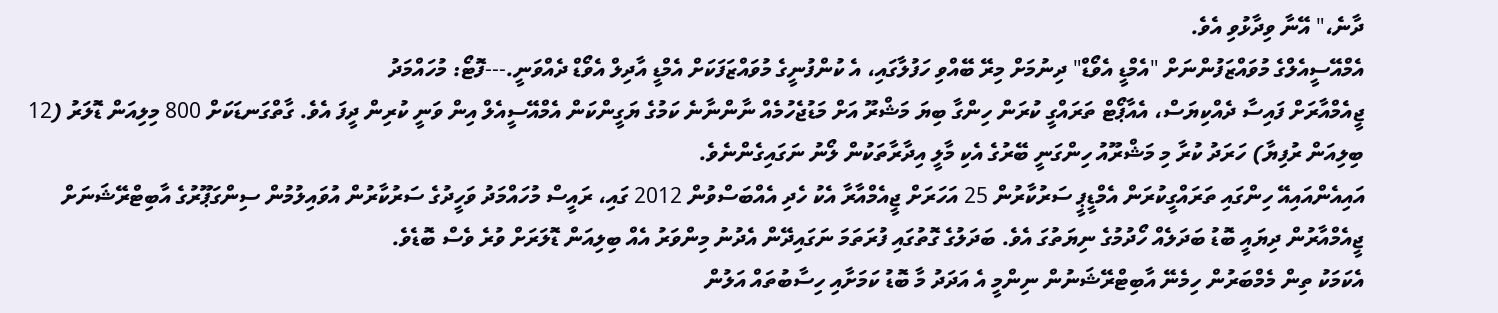ދާނެ،" އޭނާ ވިދާޅުވި އެވެ.
އެމްއޭސީއެލްގެ މުވައްޒަފުންނަށް "އެމްޑީ އެވޯޑް" ދިނުމަށް މިރޭ ބޭއްވި ހަފުލާގައި، އެ ކުންފުނީގެ މުވައްޒަފަކަށް އެމްޑީ އާދިލް އެވޯޑް ދެއްވަނީ.---ފޮޓޯ: މުހައްމަދު
ޖީއެމްއާރަށް ފައިސާ ދެއްކިޔަސް، އެއާޕޯޓް ތަރައްގީ ކުރަން ހިންގާ ބިޔަ މަޝްރޫ އަށް މަޑުޖެހުމެއް ނާންނާނެ ކަމުގެ ޔަގީންކަން އެމްއޭސީއެލް އިން ވަނީ ކުރިން ދީފަ އެވެ. ގާތްގަނޑަކަށް 800 މިލިއަން ޑޮލަރު (12 ބިލިއަން ރުފިޔާ) ހަރަދު ކުރާ މި މަޝްރޫއު ހިންގަނީ ބޭރުގެ އެކި މާލީ އިދާރާތަކުން ލޯނު ނަގައިގެންނެވެ.
އައިއެންއައިއޭ ހިންގައި ތަރައްގީކުރަން އެމްޑީޕީ ސަރުކާރުން 25 އަހަރަށް ޖީއެމްއާރާ އެކު ހެދި އެއްބަސްވުން 2012 ގައި، ރައީސް މުހައްމަދު ވަހީދުގެ ސަރުކާރުން އުވައިލުމުން ސިންގަޕޫރުގެ އާބިޓްރޭޝަނަށް ޖީއެމްއާރުން ދިޔައީ ބޮޑު ބަދަލެއް ހޯދުމުގެ ނިޔަތުގަ އެވެ. ބަދަލުގެ ގޮތުގައި ފުރަތަމަ ނަގައިދޭން އެދުނު މިންވަރު އެއް ބިލިއަން ޑޮލަރަށް ވުރެ ވެސް ބޮޑެވެ.
އެކަމަކު ތިން މެމްބަރުން ހިމެނޭ އާބިޓްރޭޝަނުން ނިންމީ އެ އަދަދު މާ ބޮޑު ކަމަށާއި ހިސާބުތައް އަލުން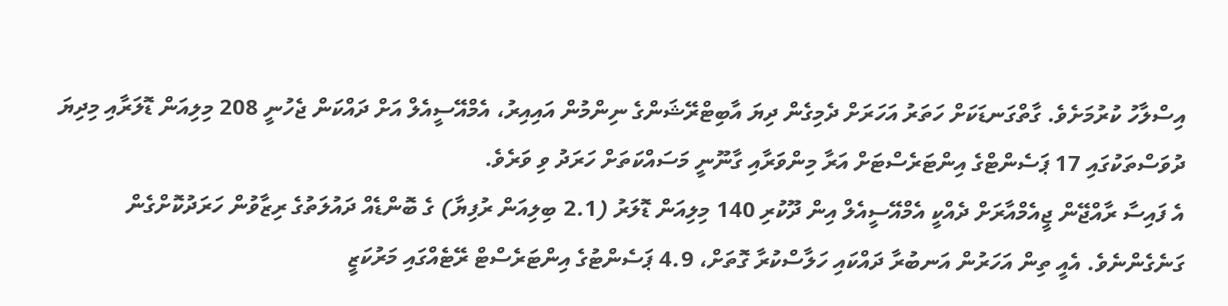އިސްލާހު ކުރުމަށެވެ. ގާތްގަނޑަކަށް ހަތަރު އަހަރަށް ދެމިގެން ދިޔަ އާބިޓްރޭޝަންގެ ނިންމުން އައިއިރު، އެމްއޭސީއެލް އަށް ދައްކަން ޖެހުނީ 208 މިލިއަން ޑޮލަރާއި މިދިޔަ ދުވަސްތަކުގައި 17 ޕަސެންޓްގެ އިންޓަރެސްޓަށް އަރާ މިންވަރާއި ގާނޫނީ މަސައްކަތަށް ހަރަދު ވި ވަރެވެ.
އެ ފައިސާ ރާއްޖޭން ޖީއެމްއާރަށް ދެއްކީ އެމްއޭސީއެލް އިން ދޫކުރި 140 މިލިއަން ޑޮލަރު (2.1 ބިލިއަން ރުފިޔާ) ގެ ބޮންޑެއް ދައުލަތުގެ ރިޒާވުން ހަރަދުކޮށްގެން ގަނެގެންނެވެ. އެއީ ތިން އަހަރުން އަނބުރާ ދައްކައި ހަލާސްކުރާ ގޮތަށް، 4.9 ޕަސެންޓުގެ އިންޓަރެސްޓް ރޭޓެއްގައި މަރުކަޒީ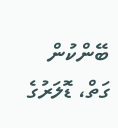ބޭންކުން ގަތް، ޑޮލަރުގެ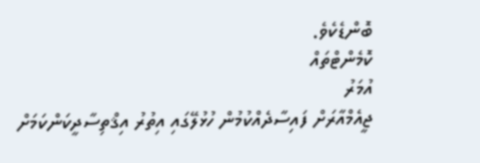ބޮންޑެކެވެ.
ކޮމެންޓްތައް
އުމަރު
ޖީއެމްއާރަށް ފައިސާދެއްކުމުން ހުޅުލޭގައި އިތުރު އިޤްތިސާދީކަންކަމަށް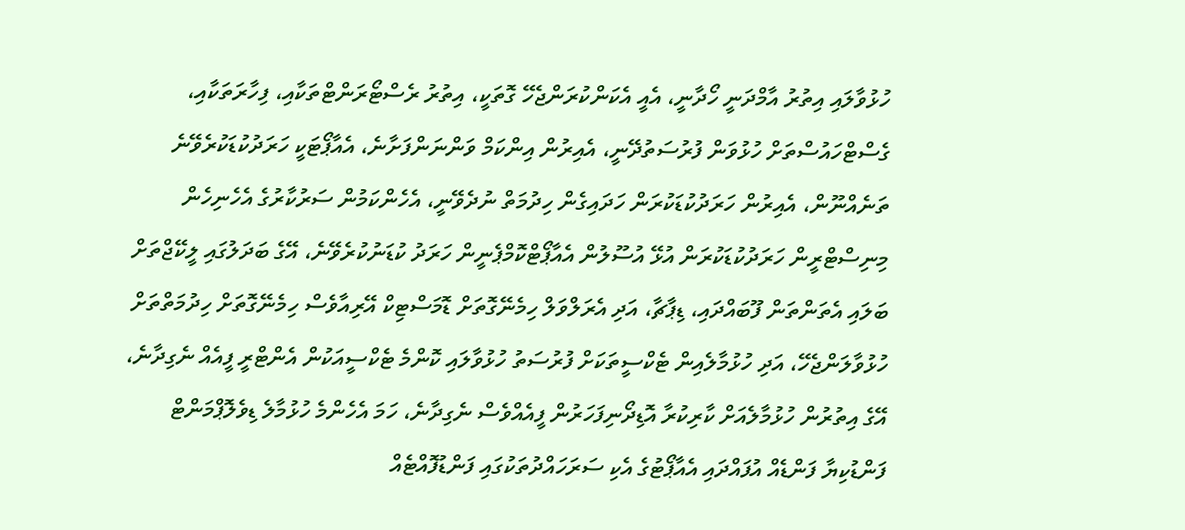ހުޅުވާލައި އިތުރު އާމްދަނީ ހޯދާނީ، އެއީ އެކަންކުރަންޖެހޭ ގޮތަކީ، އިތުރު ރެސްޓޯރަންޓްތަކާއި، ފިހާރަތަކާއި، ގެސްޓްހައުސްތަށް ހުޅުވަން ފުރުސަތުދޭނީ، އެއިރުން އިންކަމް ވަންނަންފަށާނެ، އެއާޕޯޓަކީ ހަރަދުކުޑަކުރެވޭނެ ތަނެއްނޫން، އެއިރުން ހަރަދުކުޑަކުރަން ހަދައިގެން ހިދުމަތް ނުދެވޭނީ، އެހެންކަމުން ސަރުކާރުގެ އެހެނިހެން މިނިސްޓްރީން ހަރަދުކުޑަކުރަން އުޅޭ އުސޫލުން އެއާޕޯޓްކޮމްޕެނީން ހަރަދު ކުޑަނުކުރެވޭނެ، އޭގެ ބަދަލުގައި ލީކޭޖްތަށް ބަލައި އެތަންތަން ފޫބައްދައި، ޑިޕާޗާ، އަދި އެރަލްވަލް ހިމެނޭގޮތަށް ޑޮމަސްޓިކް އޭރިއާވެސް ހިމެނޭގޮތަށް ހިދުމަތްތަށް ހުޅުވާލަންޖެހޭ، އަދި ހުޅުމާލެއިން ޓެކްސީތަކަށް ފުރުސަތު ހުޅުވާލައި ކޮންމެ ޓެކްސީއަކުން އެންޓްރީ ފީއެއް ނެގިދާނެ، އޭގެ އިތުރުން ހުޅުމާލެއަށް ކާރިކުރާ އޮޑިދޯނިފަހަރުން ފީއެއްވެސް ނެގިދާނެ، ހަމަ އެހެންމެ ހުޅުމާލެ ޑިވެލޮޕްމަންޓް ފަންޑުކިޔާ ފަންޑެއް އުފައްދައި އެއާޕޯޓުގެ އެކި ސަރަހައްދުތަކުގައި ފަންޑުފޮއްޓެއް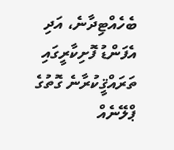ބެހެއްޓިދާނެ، އަދި އެފަންޑު ފޮށިކާރީގައި ތަރައްޤީކުރާނެ ގޮތުގެ ޕްލޭނެއް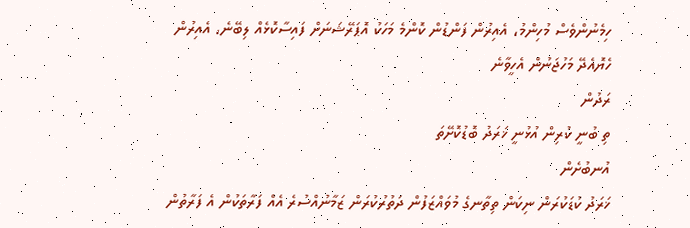ހިމެނުންވެސް މުހިންމު، އެއިރުން ފަންޑުން ކޮންމެ މަހަކު އޮޕަރޭޝަނަށް ފައިސާކޮޅެއް ލިބޭނެ، އެއިރުން ހެޔޮއެދޭ މަހުޖަނުން އެހީވާނެ
ރަދުން
ތި ބުނީ ކުރިން އުޅުނީ ޚަރަދު ބޮޑުކޮށޭތަ
އުނބުށެން
ޚަރަދު ކުޑަކުރަން ނިކަން ތިތާނގެ މުވައްޒަފުން ދަތުރުކުރަން ޒަމާނުއްސުރެ އެއް ފަރާތަކުން އެ ފަރާތުން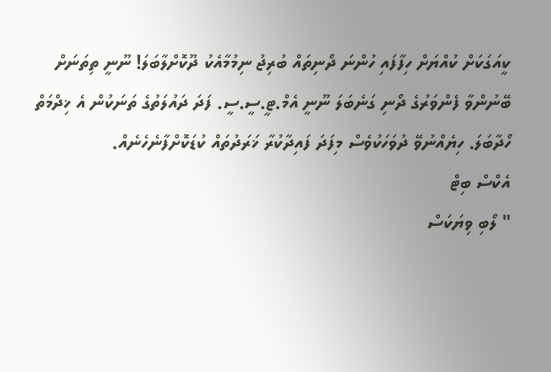ކީއަގަކަށް ކުއްޔަށް ހިފާފައި ހުންނަ ދޯނިތައް ބުރިޖު ނިމުމާއެކު ދޫކޮށްލާބަލަ! ނޫނީ ތިތަނަށް ބޭނުންވާ ފެންވަރުގެ ދޯނި ގަނެބަލަ ނޫނީ އެމް.ޓީ.ސީ.ސީ. ފަދަ ދައުލަތުގެ ތަނަކުން އެ ޚިދްމަތް ހޯދާބަލަ. ހިޔެއްނުވޭ ދުވަހަކުވެސް މިފަދަ ފައިދާކުރާ ޚަރަދުތައް ކުޑަކޮށްފާނެހެނެއް.
އެކްސް ބިޓް
" ލޯބި ވިޔަކަސް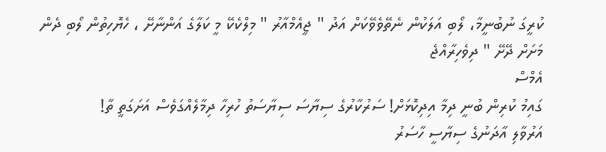ކުރީގަ ނުބުނީމާ، ލޯބި އަލަކުން ނެތޭވެވޭކަށް އަދު " ޖީއެމްއާރު " މިލްކެކޭ މީ ކަލާގެ އަންނާށޭ ، ހެޔޮހިތުން ލޯބި ދެން މަށަށް ދޭށޭ " ދިވެހިރާއްޖެ
އެމްސް
ގައިމު ކުރިން ބުނީ ދިމާ އިދިކޮޅަށް! ސަރުކާރުގެ ސިޔާސަ ސިޔާސަތު ހުރިހާ ދިމާލެއްގަވެސް އަށަގަތީ ތާ!
އަރުވާލި އާދަނުގެ ސިޔާސީ ހާސަރު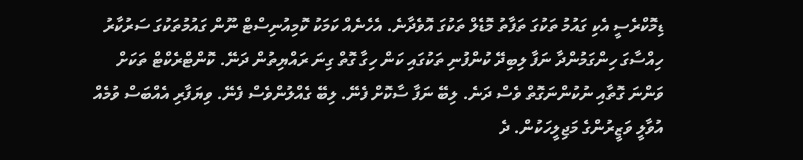ޑިމޮކްރެސީ އެކި ގައުމު ތަކުގަ ތަފާތު މޮޑެލް ތަކުގަ އޮވެދާނެ. އެހެނެއް ކަމަކު ކޮމިއުނިސްޓް ނޫން ގައުމުތަކުގަ ސަރުކާރު ހިއްސާގަ ހިންގަމުންދާ ނަފާ ލިބިދޭ ކުންފުނި ތަކުގައި ކަން ހިގާ ގޮތް ގިނަ ރައްޔިތުން ދަނޭ. ކޮންޓްރެކްޓް ތަކަށް ވަންނަ ގޮތާއި ނުކުންނަގޮތް ވެސް ދަނެ. ލިބޭ ނަފާ ސާކޮށް ފެނޭ. ލިބޭ ގެއްލުންވެސް ފެނޭ. ވިޔަފާރި އެއްބަސް ވުމެއް އުވާލީ ވަޒީރުންގެ މަޖިލީހަކުން. ދެ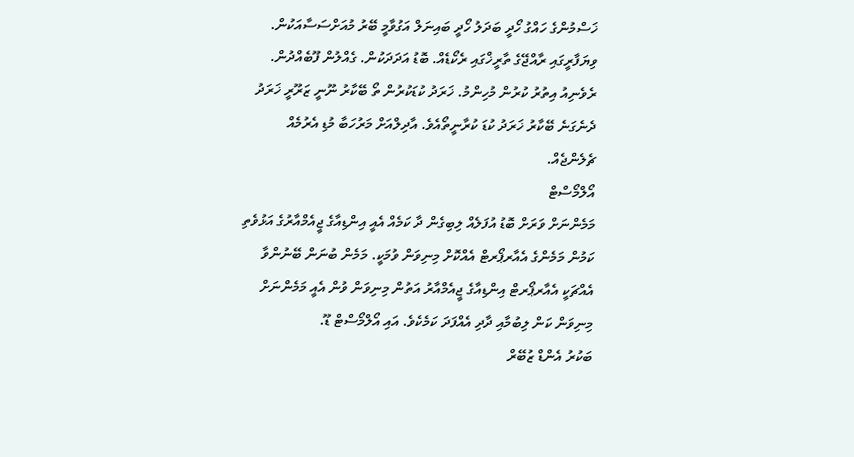ޚަސްމުންގެ ހައްގު ހޯދީ ބަދަލު ހޯދީ ބައިނަލް އަގުވާމީ ބޭރު މުއަށްސަސާއަކުން. ވިޔަފާރީގައި ރާއްޖޭގެ ތާރީޚްގައި ރެކޯޑެއް. ބޮޑު އަދަދަކުން. ގެއްލުން ފޫބެއްދުން. ރެވެނިއު އިތުރު ކުރުން މުހިންމު. ޚަރަދު ކުޑަކުރުން ތޯ ބޭކާރު ނޫނީ ޒަރޫރީ ޚަރަދު ދެނެގަނެ ބޭކާރު ޚަރަދު ކުޑަ ކުރާނީތޯއެވެ. އާދިލްއަށް މަރުހަބާ މުޑި އެރުމެއް ޗެލެންޖެއް.
އޯލްމޯސްޓް
މަމެންނަށް ވަރަށް ބޮޑު އުފަލެއް ލިބިގެން ދާ ކަމެއް އެއީ އިންޑިއާގެ ޖީއެމްއާރުގެ އަޅުވެތި ކަމުން މަމެންގެ އެއާރޕޯރޓް އެއްކޮށް މިނިވަން ވުމަކީ. މަމެން ބުނަން ބޭނުންވާ އެއްޗަކީ އެއާރޕޯރޓް އިންޑިއާގެ ޖީއެމްއާރު އަތުން މިނިވަން ވުން އެއީ މަމެންނަށް މިނިވަން ކަން ލިބުމާއި ދާދި އެއްފަދަ ކަމެކެވެ. އައި އޯލްމޯސްޓް ޑޫ.
ބަކުރު އެންޑް ޒުބޭރް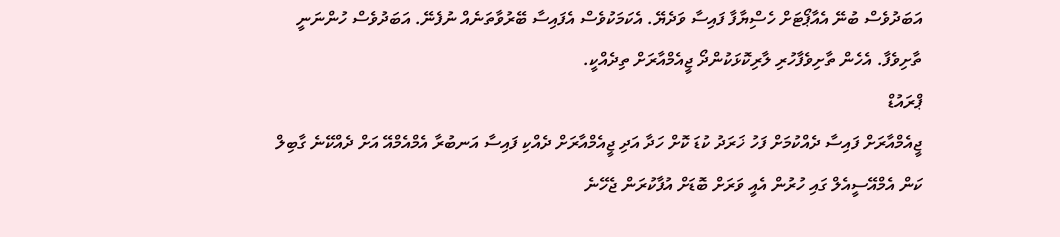އަބަދުވެސް ބުނޭ އެއާޕޯޓަށް ހެސްިޔާފާ ފައިސާ ވަދެޔޭ. އެކަމަކުވެސް އެފައިސާ ބޭރުވާތަނެއް ނުފެނޭ. އަބަދުވެސް ހުންނަނީ ތާށިވެފާ. އެހެން ތާށިވެފާހުރި ލާރިކޮޅަކުންދޯ ޖީއެމްއާރަށް ތިދެއްކީ.
ޕްރައުޑް
ޖީއެމްއާރަށް ފައިސާ ދެއްކުމަށް ފަހު ޚަރަދު ކުޑަ ކޮށް ހަދާ އަދި ޖީއެމްއާރަށް ދެއްކި ފައިސާ އަނބުރާ އެމްއެމްއޭ އަށް ދެއްކޭނެ ގާބިލް ކަން އެމްއޭސީއެލް ގައި ހުރުން އެއީ ވަރަށް ބޮޑަށް އުފާކުރަން ޖެހޭނެ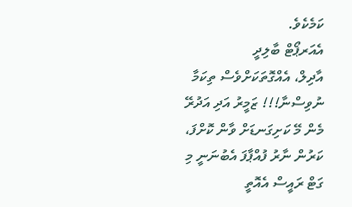ކަމެކެވެ.
އެއަރޕޯޓް ބާލިދީ
އާދިލް، އެއްގޮތަކަށްވެސް ތިކަމާ ނުވިސްނާ!!! ޒަމީރު އަދި އަދުރޭ މެން މޭ ކަށިގަނޑަށް ވާން ކޮށްފަ، ކަރުން ނާރު ފުއްޕާފަ އެބުނަނީ މި ގަޓް ރައީސް އެއޮތީ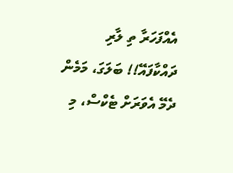އެއްފަހަރާ ތި ލާރި ދައްކާފައޭ!! ބަލަގަ، މަމެން ދެމޭ އެވަރަށް ޓެކްސް، މި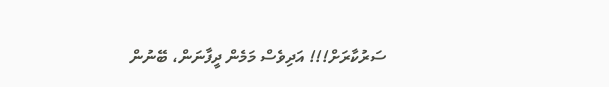ސަރުކާރަށް!!! އަދިވެސް މަމެން ދީފާނަން، ބޭނުން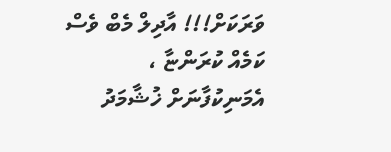ވަރަކަށް!!! އާދިލް މެބް ވެސް ކަމެއް ކުރަންޏާ ، އެމަނިކުފާނަށް ޚުޝާމަދު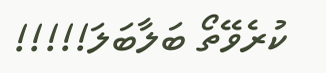ކުރެވޭތޯ ބަލާބަލަ!!!!!